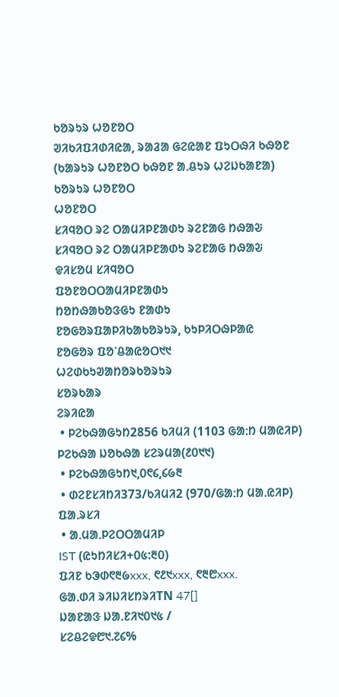ᱠᱚᱨᱩᱨ ᱦᱚᱱᱚᱛ
ᱣᱤᱠᱤᱯᱤᱰᱤᱭᱟ, ᱨᱟᱲᱟ ᱜᱮᱭᱟᱱ ᱯᱩᱛᱷᱤ ᱠᱷᱚᱱ
(ᱠᱟᱨᱩᱨ ᱦᱚᱱᱚᱛ ᱠᱷᱚᱱ ᱟᱹᱪᱩᱨ ᱦᱮᱡᱠᱟᱱᱟ)
ᱠᱚᱨᱩᱨ ᱦᱚᱱᱚᱛ
ᱦᱚᱱᱚᱛ
ᱥᱤᱧᱚᱛ ᱨᱮ ᱛᱟᱢᱤᱞᱱᱟᱰᱩ ᱨᱮᱱᱟᱜ ᱴᱷᱟᱶ
ᱥᱤᱧᱚᱛ ᱨᱮ ᱛᱟᱢᱤᱞᱱᱟᱰᱩ ᱨᱮᱱᱟᱜ ᱴᱷᱟᱶ
ᱫᱤᱥᱚᱢ ᱥᱤᱧᱚᱛ
ᱯᱚᱱᱚᱛᱛᱟᱢᱤᱞᱱᱟᱰᱩ
ᱴᱚᱴᱷᱟᱠᱚᱝᱜᱩ ᱱᱟᱰᱩ
ᱱᱚᱜᱚᱨᱯᱟᱞᱤᱠᱟᱠᱚᱨᱩᱨ, ᱠᱩᱞᱤᱛᱷᱞᱟᱭ
ᱱᱚᱜᱚᱨ ᱯᱚᱸᱪᱟᱭᱚᱛ᱑᱑
ᱦᱮᱰᱠᱩᱣᱟᱴᱚᱨᱠᱚᱨᱩᱨ
ᱥᱚᱨᱠᱟᱨ
ᱮᱨᱤᱭᱟ
 • ᱞᱮᱠᱷᱟᱜᱩᱴ2856 ᱠᱤᱢᱤ (1103 ᱜᱟᱺᱴ ᱢᱟᱭᱤᱞ)
ᱞᱮᱠᱷᱟ ᱡᱚᱠᱷᱟ ᱥᱮᱨᱢᱟ(᱒᱐᱑᱑)
 • ᱞᱮᱠᱷᱟᱜᱩᱴ᱑,᱐᱖᱔,᱔᱙᱓
 • ᱰᱮᱱᱥᱤᱴᱤ373/ᱠᱤᱢᱤ2 (970/ᱜᱟᱺᱴ ᱢᱟᱹᱭᱤᱞ)
ᱯᱟᱹᱨᱥᱤ
 • ᱟᱹᱢᱟᱹᱞᱮᱛᱛᱟᱢᱤᱞ
IST (ᱭᱩᱴᱤᱥᱤ+᱐᱕:᱓᱐)
ᱯᱤᱱ ᱠᱳᱰ᱖᱓᱙xxx, ᱖᱒᱑xxx, ᱖᱓᱘xxx.
ᱜᱟᱹᱰᱤ ᱨᱤᱡᱤᱥᱴᱨᱤTN 47[]
ᱡᱟᱱᱟᱝ ᱡᱟᱹᱱᱤ᱑᱐᱑᱕ /
ᱥᱮᱪᱮᱫ᱘᱑.᱗᱔%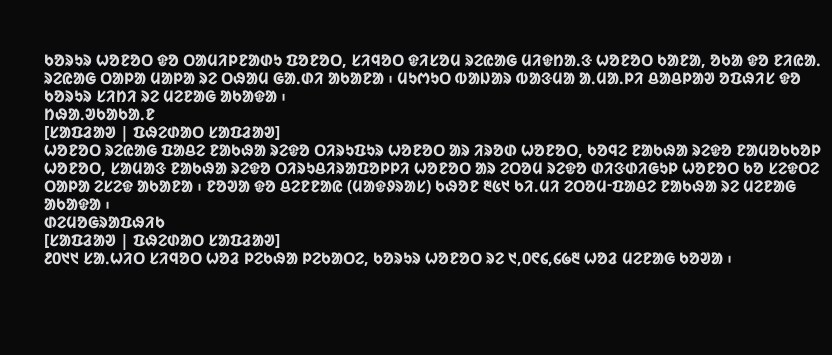ᱠᱚᱨᱩᱨ ᱦᱚᱱᱚᱛ ᱫᱚ ᱛᱟᱢᱤᱞᱱᱟᱰᱩ ᱯᱚᱱᱚᱛ, ᱥᱤᱧᱚᱛ ᱫᱤᱥᱚᱢ ᱨᱮᱭᱟᱜ ᱢᱤᱫᱴᱟᱹᱝ ᱦᱚᱱᱚᱛ ᱠᱟᱱᱟ, ᱚᱠᱟ ᱫᱚ ᱱᱤᱭᱟᱹ ᱨᱮᱭᱟᱜ ᱛᱟᱞᱟ ᱢᱟᱞᱟ ᱨᱮ ᱛᱷᱟᱢ ᱜᱟᱹᱰᱤ ᱟᱠᱟᱱᱟ ᱾ ᱢᱩᱬᱩᱛ ᱵᱟᱡᱟᱨ ᱵᱟᱝᱢᱟ ᱟᱹᱢᱟᱹᱞᱤ ᱪᱟᱪᱞᱟᱣ ᱚᱯᱷᱤᱥ ᱫᱚ ᱠᱚᱨᱩᱨ ᱥᱤᱴᱤ ᱨᱮ ᱢᱮᱱᱟᱜ ᱟᱠᱟᱫᱟ ᱾
ᱴᱷᱟᱹᱣᱠᱟᱠᱟᱹᱱ
[ᱥᱟᱯᱲᱟᱣ | ᱯᱷᱮᱰᱟᱛ ᱥᱟᱯᱲᱟᱣ]
ᱦᱚᱱᱚᱛ ᱨᱮᱭᱟᱜ ᱯᱟᱪᱮ ᱱᱟᱠᱷᱟ ᱨᱮᱫᱚ ᱛᱤᱨᱩᱯᱩᱨ ᱦᱚᱱᱚᱛ ᱟᱨ ᱤᱨᱚᱰ ᱦᱚᱱᱚᱛ, ᱠᱚᱧᱮ ᱱᱟᱠᱷᱟ ᱨᱮᱫᱚ ᱱᱟᱢᱚᱠᱠᱚᱞ ᱦᱚᱱᱚᱛ, ᱥᱟᱢᱟᱝ ᱱᱟᱠᱷᱟ ᱨᱮᱫᱚ ᱛᱤᱨᱩᱪᱤᱨᱟᱯᱚᱞᱞᱤ ᱦᱚᱱᱚᱛ ᱟᱨ ᱮᱛᱚᱢ ᱨᱮᱫᱚ ᱰᱤᱝᱰᱤᱜᱩᱞ ᱦᱚᱱᱚᱛ ᱠᱚ ᱥᱮᱫᱛᱮ ᱛᱟᱞᱟ ᱮᱥᱮᱫ ᱟᱠᱟᱱᱟ ᱾ ᱱᱚᱣᱟ ᱫᱚ ᱪᱮᱱᱱᱟᱭ (ᱢᱟᱫᱽᱨᱟᱥ) ᱠᱷᱚᱱ ᱓᱕᱑ ᱠᱤ.ᱢᱤ ᱮᱛᱚᱢᱼᱯᱟᱪᱮ ᱱᱟᱠᱷᱟ ᱨᱮ ᱢᱮᱱᱟᱜ ᱟᱠᱟᱫᱟ ᱾
ᱰᱮᱢᱚᱜᱨᱟᱯᱷᱤᱠ
[ᱥᱟᱯᱲᱟᱣ | ᱯᱷᱮᱰᱟᱛ ᱥᱟᱯᱲᱟᱣ]
᱒᱐᱑᱑ ᱥᱟᱹᱦᱤᱛ ᱥᱤᱧᱚᱛ ᱦᱚᱲ ᱞᱮᱠᱷᱟ ᱞᱮᱠᱟᱛᱮ, ᱠᱚᱨᱩᱨ ᱦᱚᱱᱚᱛ ᱨᱮ ᱑,᱐᱖᱔,᱔᱙᱓ ᱦᱚᱲ ᱢᱮᱱᱟᱜ ᱠᱚᱣᱟ ᱾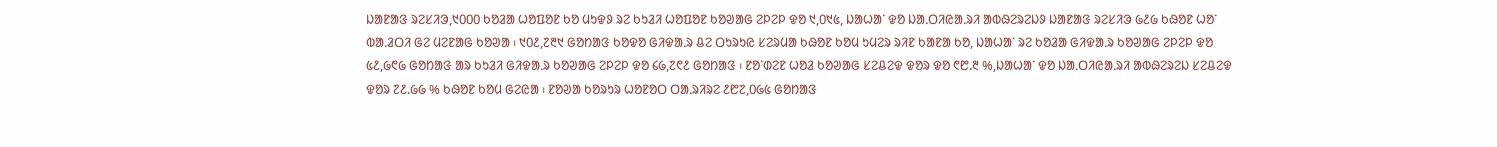ᱡᱟᱱᱟᱝ ᱨᱮᱥᱤᱳ,᱑᱐᱐᱐ ᱠᱚᱲᱟ ᱦᱚᱯᱚᱱ ᱠᱚ ᱢᱩᱫᱽ ᱨᱮ ᱠᱩᱲᱤ ᱦᱚᱯᱚᱱ ᱠᱚᱣᱟᱜ ᱮᱞᱮᱞ ᱫᱚ ᱑,᱐᱑᱕, ᱡᱟᱦᱟᱸ ᱫᱚ ᱡᱟᱹᱛᱤᱭᱟᱹᱨᱤ ᱟᱵᱷᱮᱨᱮᱡᱽ ᱡᱟᱱᱟᱝ ᱨᱮᱥᱤᱳ ᱙᱒᱙ ᱠᱷᱚᱱ ᱦᱚᱸ ᱵᱟᱹᱲᱛᱤ ᱜᱮ ᱢᱮᱱᱟᱜ ᱠᱚᱣᱟ ᱾ ᱑᱐᱒,᱗᱓᱑ ᱜᱚᱴᱟᱝ ᱠᱚᱫᱚ ᱜᱤᱫᱟᱹᱨ ᱪᱮ ᱛᱩᱨᱩᱭ ᱥᱮᱨᱢᱟ ᱠᱷᱚᱱ ᱠᱚᱢ ᱩᱢᱮᱨ ᱨᱤᱱ ᱠᱟᱱᱟ ᱠᱚ, ᱡᱟᱦᱟᱸ ᱨᱮ ᱠᱚᱲᱟ ᱜᱤᱫᱟᱹᱨ ᱠᱚᱣᱟᱜ ᱮᱞᱮᱞ ᱫᱚ ᱕᱒,᱙᱖᱙ ᱜᱚᱴᱟᱝ ᱟᱨ ᱠᱩᱲᱤ ᱜᱤᱫᱟᱹᱨ ᱠᱚᱣᱟᱜ ᱮᱞᱮᱞ ᱫᱚ ᱔᱙,᱗᱖᱒ ᱜᱚᱴᱟᱝ ᱾ ᱱᱚᱸᱰᱮᱱ ᱦᱚᱲ ᱠᱚᱣᱟᱜ ᱥᱮᱪᱮᱫ ᱫᱚᱨ ᱫᱚ ᱖᱘.᱓ %,ᱡᱟᱦᱟᱸ ᱫᱚ ᱡᱟᱹᱛᱤᱭᱟᱹᱨᱤ ᱟᱵᱷᱮᱨᱮᱡ ᱥᱮᱪᱮᱫ ᱫᱚᱨ ᱗᱒.᱙᱙ % ᱠᱷᱚᱱ ᱠᱚᱢ ᱜᱮᱭᱟ ᱾ ᱱᱚᱣᱟ ᱠᱚᱨᱩᱨ ᱦᱚᱱᱚᱛ ᱛᱟᱹᱨᱤᱨᱮ ᱒᱘᱗,᱐᱙᱕ ᱜᱚᱴᱟᱝ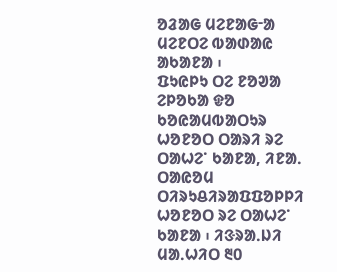ᱚᱲᱟᱜ ᱢᱮᱱᱟᱜᱼᱟ ᱢᱮᱱᱛᱮ ᱵᱟᱰᱟᱭ ᱟᱠᱟᱱᱟ ᱾
ᱯᱩᱭᱞᱩ ᱛᱮ ᱱᱚᱣᱟ ᱮᱞᱚᱠᱟ ᱫᱚ ᱠᱚᱭᱟᱢᱵᱟᱛᱩᱨ ᱦᱚᱱᱚᱛ ᱛᱟᱨᱤ ᱨᱮ ᱛᱟᱦᱮᱸ ᱠᱟᱱᱟ, ᱤᱱᱟᱹ ᱛᱟᱭᱚᱢ ᱛᱤᱨᱩᱪᱤᱨᱟᱯᱯᱚᱞᱞᱤ ᱦᱚᱱᱚᱛ ᱨᱮ ᱛᱟᱦᱮᱸ ᱠᱟᱱᱟ ᱾ ᱤᱝᱨᱟᱹᱡᱤ ᱢᱟᱹᱦᱤᱛ ᱓᱐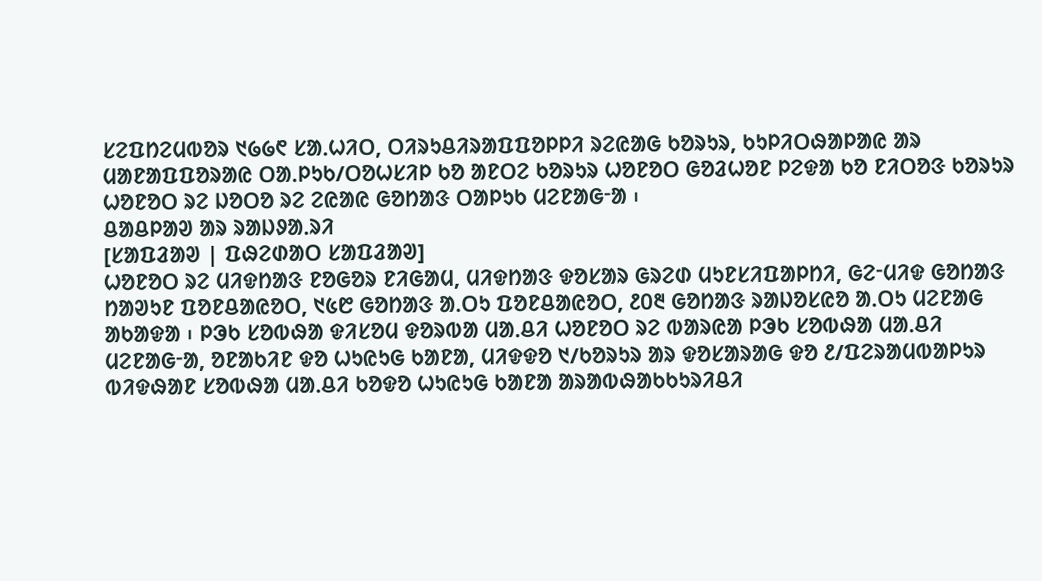ᱥᱮᱯᱴᱮᱢᱵᱚᱨ ᱑᱙᱙᱖ ᱥᱟᱹᱦᱤᱛ, ᱛᱤᱨᱩᱪᱤᱨᱟᱯᱯᱚᱞᱞᱤ ᱨᱮᱭᱟᱜ ᱠᱚᱨᱩᱨ, ᱠᱩᱞᱤᱛᱷᱟᱞᱟᱭ ᱟᱨ ᱢᱟᱱᱟᱯᱯᱚᱨᱟᱭ ᱛᱟᱹᱞᱩᱠ/ᱛᱚᱦᱥᱤᱞ ᱠᱚ ᱟᱱᱛᱮ ᱠᱚᱨᱩᱨ ᱦᱚᱱᱚᱛ ᱜᱚᱲᱦᱚᱱ ᱞᱮᱫᱟ ᱠᱚ ᱱᱤᱛᱚᱝ ᱠᱚᱨᱩᱨ ᱦᱚᱱᱚᱛ ᱨᱮ ᱡᱚᱛᱚ ᱨᱮ ᱮᱭᱟᱭ ᱜᱚᱴᱟᱝ ᱛᱟᱞᱩᱠ ᱢᱮᱱᱟᱜᱼᱟ ᱾
ᱪᱟᱪᱞᱟᱣ ᱟᱨ ᱨᱟᱡᱽᱟᱹᱨᱤ
[ᱥᱟᱯᱲᱟᱣ | ᱯᱷᱮᱰᱟᱛ ᱥᱟᱯᱲᱟᱣ]
ᱦᱚᱱᱚᱛ ᱨᱮ ᱢᱤᱫᱴᱟᱝ ᱱᱚᱜᱚᱨ ᱱᱤᱜᱟᱢ, ᱢᱤᱫᱴᱟᱝ ᱫᱚᱥᱟᱨ ᱜᱨᱮᱰ ᱢᱩᱱᱥᱤᱯᱟᱞᱴᱤ, ᱜᱮᱼᱢᱤᱫ ᱜᱚᱴᱟᱝ ᱴᱟᱣᱩᱱ ᱯᱚᱱᱪᱟᱭᱚᱛ, ᱑᱕᱘ ᱜᱚᱴᱟᱝ ᱟᱹᱛᱩ ᱯᱚᱱᱪᱟᱭᱚᱛ, ᱒᱐᱓ ᱜᱚᱴᱟᱝ ᱨᱟᱡᱚᱥᱭᱚ ᱟᱹᱛᱩ ᱢᱮᱱᱟᱜ ᱟᱠᱟᱫᱟ ᱾ ᱞᱳᱠ ᱥᱚᱵᱷᱟ ᱫᱤᱥᱚᱢ ᱫᱚᱨᱵᱟ ᱢᱟᱹᱪᱤ ᱦᱚᱱᱚᱛ ᱨᱮ ᱵᱟᱨᱭᱟ ᱞᱳᱠ ᱥᱚᱵᱷᱟ ᱢᱟᱹᱪᱤ ᱢᱮᱱᱟᱜᱼᱟ, ᱚᱱᱟᱠᱤᱱ ᱫᱚ ᱦᱩᱭᱩᱜ ᱠᱟᱱᱟ, ᱢᱤᱫᱫᱚ ᱑/ᱠᱚᱨᱩᱨ ᱟᱨ ᱫᱚᱥᱟᱨᱟᱜ ᱫᱚ ᱒/ᱯᱮᱨᱟᱢᱵᱟᱞᱩᱨ ᱵᱤᱫᱷᱟᱱ ᱥᱚᱵᱷᱟ ᱢᱟᱹᱪᱤ ᱠᱚᱫᱚ ᱦᱩᱭᱩᱜ ᱠᱟᱱᱟ ᱟᱨᱟᱵᱷᱟᱠᱠᱩᱨᱤᱪᱤ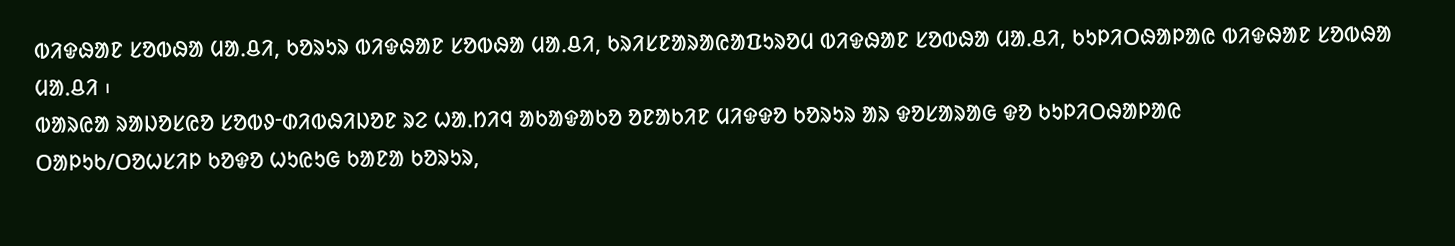ᱵᱤᱫᱷᱟᱱ ᱥᱚᱵᱷᱟ ᱢᱟᱹᱪᱤ, ᱠᱚᱨᱩᱨ ᱵᱤᱫᱷᱟᱱ ᱥᱚᱵᱷᱟ ᱢᱟᱹᱪᱤ, ᱠᱨᱤᱥᱱᱟᱨᱟᱭᱟᱯᱩᱨᱚᱢ ᱵᱤᱫᱷᱟᱱ ᱥᱚᱵᱷᱟ ᱢᱟᱹᱪᱤ, ᱠᱩᱞᱤᱛᱷᱟᱞᱟᱭ ᱵᱤᱫᱷᱟᱱ ᱥᱚᱵᱷᱟ ᱢᱟᱹᱪᱤ ᱾
ᱵᱟᱨᱭᱟ ᱨᱟᱡᱚᱥᱭᱚ ᱥᱚᱵᱽᱼᱰᱤᱵᱷᱤᱡᱚᱱ ᱨᱮ ᱦᱟᱹᱴᱤᱧ ᱟᱠᱟᱫᱟᱠᱚ ᱚᱱᱟᱠᱤᱱ ᱢᱤᱫᱫᱚ ᱠᱚᱨᱩᱨ ᱟᱨ ᱫᱚᱥᱟᱨᱟᱜ ᱫᱚ ᱠᱩᱞᱤᱛᱷᱟᱞᱟᱭ
ᱛᱟᱞᱩᱠ/ᱛᱚᱦᱥᱤᱞ ᱠᱚᱫᱚ ᱦᱩᱭᱩᱜ ᱠᱟᱱᱟ ᱠᱚᱨᱩᱨ,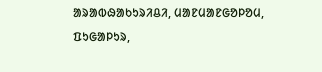ᱟᱨᱟᱵᱷᱟᱠᱩᱨᱤᱪᱤ, ᱢᱟᱱᱢᱟᱱᱜᱚᱞᱚᱢ, ᱯᱩᱜᱟᱞᱩᱨ,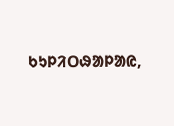ᱠᱩᱞᱤᱛᱷᱟᱞᱟᱭ,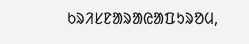ᱠᱨᱤᱥᱱᱟᱨᱟᱭᱟᱯᱩᱨᱚᱢ,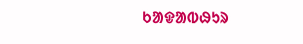ᱠᱟᱫᱟᱵᱷᱩᱨ